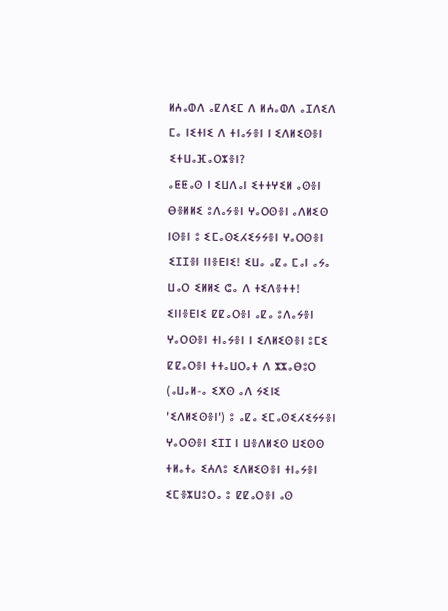ⵍⵄⴰⵀⴷ ⴰⵇⴷⵉⵎ ⴷ ⵍⵄⴰⵀⴷ ⴰⵊⴷⵉⴷ ⵎⴰ ⵏⵉⵜⵏⵉ ⴷ ⵜⵏⴰⵢⴻⵏ ⵏ ⵉⴷⵍⵉⵙⴻⵏ ⵉⵜⵡⴰⴼⴰⵔⵣⴻⵏ?
ⴰⵟⵟⴰⵙ ⵏ ⵉⵡⴷⴰⵏ ⵉⵜⵜⵖⵉⵍ ⴰⵙⴻⵏ ⴱⴻⵍⵍⵉ ⵓⴷⴰⵢⴻⵏ ⵖⴰⵔⵙⴻⵏ ⴰⴷⵍⵉⵙ ⵏⵙⴻⵏ ⵓ ⵉⵎⴰⵙⵉⵃⵉⵢⵢⴻⵏ ⵖⴰⵔⵙⴻⵏ ⵉⵊⵊⴻⵏ ⵏⵏⴻⴹⵏⵉ! ⵉⵡⴰ ⴰⵇⴰ ⵎⴰⵏ ⴰⵢⴰ ⵡⴰⵔ ⵉⵍⵍⵉ ⵛⴰ ⴷ ⵜⵉⴷⴻⵜⵜ!
ⵉⵏⵏⴻⴹⵏⵉ ⵇⵇⴰⵔⴻⵏ ⴰⵇⴰ ⵓⴷⴰⵢⴻⵏ ⵖⴰⵔⵙⴻⵏ ⵜⵏⴰⵢⴻⵏ ⵏ ⵉⴷⵍⵉⵙⴻⵏ ⵓⵎⵉ ⵇⵇⴰⵔⴻⵏ ⵜⵜⴰⵡⵔⴰⵜ ⴷ ⵣⵣⴰⴱⵓⵔ (ⴰⵡⴰⵍ-ⴰ ⵉⵅⵙ ⴰⴷ ⵢⵉⵏⵉ 'ⵉⴷⵍⵉⵙⴻⵏ') ⵓ ⴰⵇⴰ ⵉⵎⴰⵙⵉⵃⵉⵢⵢⴻⵏ ⵖⴰⵔⵙⴻⵏ ⵉⵊⵊ ⵏ ⵡⴻⴷⵍⵉⵙ ⵡⵉⵙⵙ ⵜⵍⴰⵜⴰ ⵉⵄⴷⵓ ⵉⴷⵍⵉⵙⴻⵏ ⵜⵏⴰⵢⴻⵏ ⵉⵎⴻⵣⵡⵓⵔⴰ ⵓ ⵇⵇⴰⵔⴻⵏ ⴰⵙ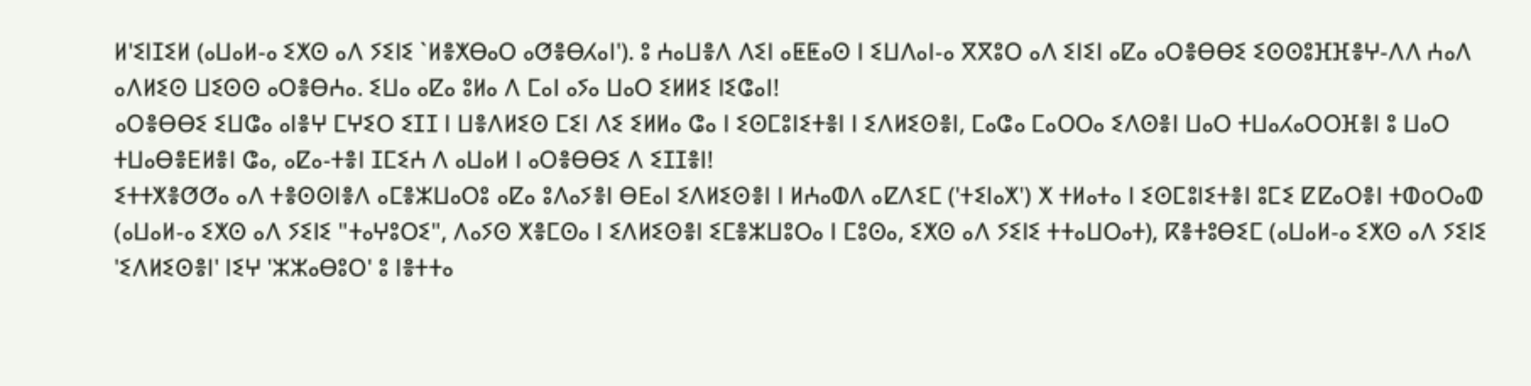ⵍ'ⵉⵏⵊⵉⵍ (ⴰⵡⴰⵍ-ⴰ ⵉⵅⵙ ⴰⴷ ⵢⵉⵏⵉ `ⵍⴻⵅⴱⴰⵔ ⴰⵚⴻⴱⵃⴰⵏ'). ⵓ ⵄⴰⵡⴻⴷ ⴷⵉⵏ ⴰⵟⵟⴰⵙ ⵏ ⵉⵡⴷⴰⵏ-ⴰ ⴳⴳⵓⵔ ⴰⴷ ⵉⵏⵉⵏ ⴰⵇⴰ ⴰⵔⴻⴱⴱⵉ ⵉⵙⵙⵓⴼⴼⴻⵖ-ⴷⴷ ⵄⴰⴷ ⴰⴷⵍⵉⵙ ⵡⵉⵙⵙ ⴰⵔⴻⴱⵄⴰ. ⵉⵡⴰ ⴰⵇⴰ ⵓⵍⴰ ⴷ ⵎⴰⵏ ⴰⵢⴰ ⵡⴰⵔ ⵉⵍⵍⵉ ⵏⵉⵛⴰⵏ!
ⴰⵔⴻⴱⴱⵉ ⵉⵡⵛⴰ ⴰⵏⴻⵖ ⵎⵖⵉⵔ ⵉⵊⵊ ⵏ ⵡⴻⴷⵍⵉⵙ ⵎⵉⵏ ⴷⵉ ⵉⵍⵍⴰ ⵛⴰ ⵏ ⵉⵙⵎⵓⵏⵉⵜⴻⵏ ⵏ ⵉⴷⵍⵉⵙⴻⵏ, ⵎⴰⵛⴰ ⵎⴰⵔⵔⴰ ⵉⴷⵙⴻⵏ ⵡⴰⵔ ⵜⵡⴰⵃⴰⵔⵔⴼⴻⵏ ⵓ ⵡⴰⵔ ⵜⵡⴰⴱⴻⴹⵍⴻⵏ ⵛⴰ, ⴰⵇⴰ-ⵜⴻⵏ ⵊⵎⵉⵄ ⴷ ⴰⵡⴰⵍ ⵏ ⴰⵔⴻⴱⴱⵉ ⴷ ⵉⵊⵊⴻⵏ!
ⵉⵜⵜⵅⴻⵚⵚⴰ ⴰⴷ ⵜⴻⵙⵙⵏⴻⴷ ⴰⵎⴻⵣⵡⴰⵔⵓ ⴰⵇⴰ ⵓⴷⴰⵢⴻⵏ ⴱⴹⴰⵏ ⵉⴷⵍⵉⵙⴻⵏ ⵏ ⵍⵄⴰⵀⴷ ⴰⵇⴷⵉⵎ ('ⵜⵉⵏⴰⵅ') ⵅ ⵜⵍⴰⵜⴰ ⵏ ⵉⵙⵎⵓⵏⵉⵜⴻⵏ ⵓⵎⵉ ⵇⵇⴰⵔⴻⵏ ⵜⵀoⵔⴰⵀ (ⴰⵡⴰⵍ-ⴰ ⵉⵅⵙ ⴰⴷ ⵢⵉⵏⵉ "ⵜⴰⵖⵓⵔⵉ", ⴷⴰⵢⵙ ⵅⴻⵎⵙⴰ ⵏ ⵉⴷⵍⵉⵙⴻⵏ ⵉⵎⴻⵣⵡⵓⵔⴰ ⵏ ⵎⵓⵙⴰ, ⵉⵅⵙ ⴰⴷ ⵢⵉⵏⵉ ⵜⵜⴰⵡⵔⴰⵜ), ⴽⴻⵜⵓⴱⵉⵎ (ⴰⵡⴰⵍ-ⴰ ⵉⵅⵙ ⴰⴷ ⵢⵉⵏⵉ 'ⵉⴷⵍⵉⵙⴻⵏ' ⵏⵉⵖ 'ⵣⵣⴰⴱⵓⵔ' ⵓ ⵏⴻⵜⵜⴰ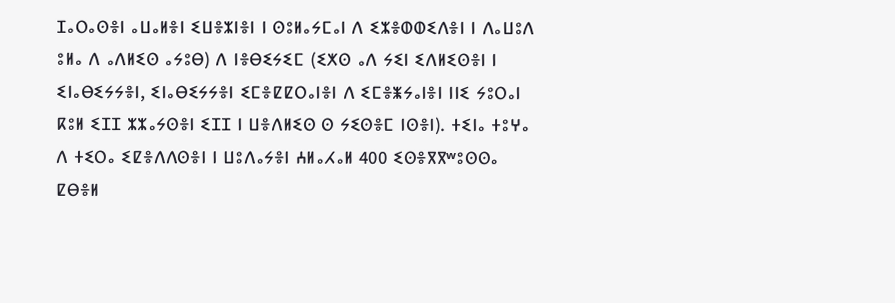ⵊⴰⵔⴰⵙⴻⵏ ⴰⵡⴰⵍⴻⵏ ⵉⵡⴻⵣⵏⴻⵏ ⵏ ⵙⵓⵍⴰⵢⵎⴰⵏ ⴷ ⵉⵣⴻⵀⵀⵉⴷⴻⵏ ⵏ ⴷⴰⵡⵓⴷ ⵓⵍⴰ ⴷ ⴰⴷⵍⵉⵙ ⴰⵢⵓⴱ) ⴷ ⵏⴻⴱⵉⵢⵉⵎ (ⵉⵅⵙ ⴰⴷ ⵢⵉⵏ ⵉⴷⵍⵉⵙⴻⵏ ⵏ ⵉⵏⴰⴱⵉⵢⵢⴻⵏ, ⵉⵏⴰⴱⵉⵢⵢⴻⵏ ⵉⵎⴻⵇⵇⵔⴰⵏⴻⵏ ⴷ ⵉⵎⴻⵥⵢⴰⵏⴻⵏ ⵏⵏⵉ ⵢⵓⵔⴰⵏ ⴽⵓⵍ ⵉⵊⵊ ⵣⵣⴰⵢⵙⴻⵏ ⵉⵊⵊ ⵏ ⵡⴻⴷⵍⵉⵙ ⵙ ⵢⵉⵙⴻⵎ ⵏⵙⴻⵏ). ⵜⵉⵏⴰ ⵜⵓⵖⴰ ⴷ ⵜⵉⵔⴰ ⵉⵇⴻⴷⴷⵙⴻⵏ ⵏ ⵡⵓⴷⴰⵢⴻⵏ ⵄⵍⴰⵃⴰⵍ 400 ⵉⵙⴻⴳⴳʷⵓⵙⵙⴰ ⵇⴱⴻⵍ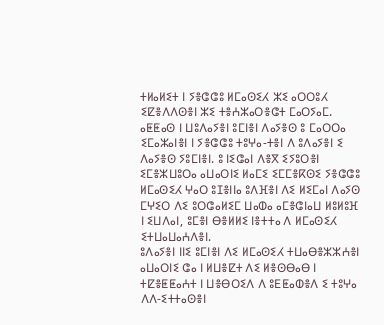ⵜⵍⴰⵍⵉⵜ ⵏ ⵢⴻⵛⵛⵓ ⵍⵎⴰⵙⵉⵃ ⵣⵉ ⴰⵔⵔⵓⵃ ⵉⵇⴻⴷⴷⵙⴻⵏ ⵣⵉ ⵜⴻⵄⵣⴰⵔⴻⵛⵜ ⵎⴰⵔⵢⴰⵎ.
ⴰⵟⵟⴰⵙ ⵏ ⵡⵓⴷⴰⵢⴻⵏ ⵓⵎⵏⴻⵏ ⴷⴰⵢⴻⵙ ⵓ ⵎⴰⵔⵔⴰ ⵉⵎⴰⵣⴰⵏⴻⵏ ⵏ ⵢⴻⵛⵛⵓ ⵜⵓⵖⴰ-ⵜⴻⵏ ⴷ ⵓⴷⴰⵢⴻⵏ ⵉ ⴷⴰⵢⴻⵙ ⵢⵓⵎⵏⴻⵏ. ⵓ ⵏⵉⵛⴰⵏ ⴷⴻⴳ ⵉⵢⵓⵔⴻⵏ ⵉⵎⴻⵣⵡⵓⵔⴰ ⴰⵡⴰⵔⵏⵉ ⵍⴰⵎⵉ ⵉⵎⵎⴻⴽⵙⵉ ⵢⴻⵛⵛⵓ ⵍⵎⴰⵙⵉⵃ ⵖⴰⵔ ⵓⵊⴻⵏⵏⴰ ⵓⴷⴼⴻⵏ ⴷⵉ ⵍⵉⵎⴰⵏ ⴷⴰⵢⵙ ⵎⵖⵉⵔ ⴷⵉ ⵓⵔⵛⴰⵍⵉⵎ ⵡⴰⵀⴰ ⴰⵎⴻⵛⵏⴰⵡ ⵍⵓⵍⵓⴼ ⵏ ⵉⵡⴷⴰⵏ, ⵓⵎⴻⵏ ⴱⴻⵍⵍⵉ ⵏⴻⵜⵜⴰ ⴷ ⵍⵎⴰⵙⵉⵃ ⵉⵜⵡⴰⵡⴰⵄⴷⴻⵏ.
ⵓⴷⴰⵢⴻⵏ ⵏⵏⵉ ⵓⵎⵏⴻⵏ ⴷⵉ ⵍⵎⴰⵙⵉⵃ ⵜⵡⴰⴱⴻⵣⵣⵄⴻⵏ ⴰⵡⴰⵔⵏⵉ ⵛⴰ ⵏ ⵍⵡⴻⵇⵜ ⴷⵉ ⵍⴻⵙⴱⴰⴱ ⵏ ⵜⵇⴻⵟⵟⴰⵄⵜ ⵏ ⵡⴻⴱⵔⵉⴷ ⴷ ⵓⴹⵟⴰⵀⴻⴷ ⵉ ⵜⵓⵖⴰ ⴷⴷ-ⵉⵜⵜⴰⵙⴻⵏ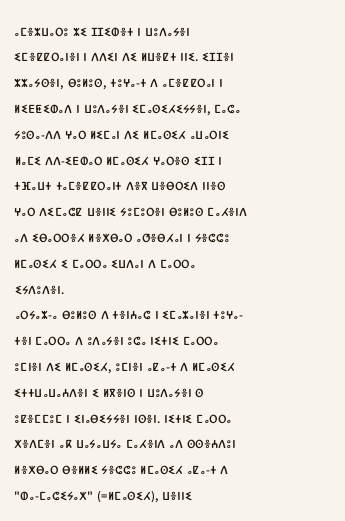ⴰⵎⴻⵣⵡⴰⵔⵓ ⵣⵉ ⵊⵊⵉⵀⴻⵜ ⵏ ⵡⵓⴷⴰⵢⴻⵏ ⵉⵎⴻⵇⵇⵔⴰⵏⴻⵏ ⵏ ⴷⴷⵉⵏ ⴷⵉ ⵍⵡⴻⵇⵜ ⵏⵏⵉ. ⵉⵊⵊⴻⵏ ⵣⵣⴰⵢⵙⴻⵏ, ⴱⵓⵍⵓⵙ, ⵜⵓⵖⴰ-ⵜ ⴷ ⴰⵎⴻⵇⵇⵔⴰⵏ ⵏ ⵍⵉⴹⵟⵉⵀⴰⴷ ⵏ ⵡⵓⴷⴰⵢⴻⵏ ⵉⵎⴰⵙⵉⵃⵉⵢⵢⴻⵏ, ⵎⴰⵛⴰ ⵢⵓⵙⴰ-ⴷⴷ ⵖⴰⵔ ⵍⵉⵎⴰⵏ ⴷⵉ ⵍⵎⴰⵙⵉⵃ ⴰⵡⴰⵔⵏⵉ ⵍⴰⵎⵉ ⴷⴷ-ⵉⴹⵀⴰⵔ ⵍⵎⴰⵙⵉⵃ ⵖⴰⵔⴻⵙ ⵉⵊⵊ ⵏ ⵜⴼⴰⵡⵜ ⵜⴰⵎⴻⵇⵇⵔⴰⵏⵜ ⴷⴻⴳ ⵡⴻⴱⵔⵉⴷ ⵏⵏⴻⵙ ⵖⴰⵔ ⴷⵉⵎⴰⵛⵇ ⵡⴻⵏⵏⵉ ⵢⵓⵎⵓⵔⴻⵏ ⴱⵓⵍⵓⵙ ⵎⴰⵃⴻⵏⴷ ⴰⴷ ⵉⴱⴰⵔⵔⴻⵃ ⵍⴻⵅⴱⴰⵔ ⴰⵚⴻⴱⵃⴰⵏ ⵏ ⵢⴻⵛⵛⵓ ⵍⵎⴰⵙⵉⵃ ⵉ ⵎⴰⵔⵔⴰ ⵉⵡⴷⴰⵏ ⴷ ⵎⴰⵔⵔⴰ ⵉⵢⴷⵓⴷⴻⵏ.
ⴰⵔⵢⴰⵣ-ⴰ ⴱⵓⵍⵓⵙ ⴷ ⵜⴻⵏⵄⴰⵛ ⵏ ⵉⵎⴰⵣⴰⵏⴻⵏ ⵜⵓⵖⴰ-ⵜⴻⵏ ⵎⴰⵔⵔⴰ ⴷ ⵓⴷⴰⵢⴻⵏ ⵓⵛⴰ ⵏⵉⵜⵏⵉ ⵎⴰⵔⵔⴰ ⵓⵎⵏⴻⵏ ⴷⵉ ⵍⵎⴰⵙⵉⵃ, ⵓⵎⵏⴻⵏ ⴰⵇⴰ-ⵜ ⴷ ⵍⵎⴰⵙⵉⵃ ⵉⵜⵜⵡⴰⵡⴰⵄⴷⴻⵏ ⵉ ⵍⴳⴻⵏⵙ ⵏ ⵡⵓⴷⴰⵢⴻⵏ ⵙ ⵓⵇⴻⵎⵎⵓⵎ ⵏ ⵉⵏⴰⴱⵉⵢⵢⴻⵏ ⵏⵙⴻⵏ. ⵏⵉⵜⵏⵉ ⵎⴰⵔⵔⴰ ⵅⴻⴷⵎⴻⵏ ⴰⴽ ⵡⴰⵢⴰⵡⵢⴰ ⵎⴰⵃⴻⵏⴷ ⴰⴷ ⵙⵙⴻⵄⴷⵓⵏ ⵍⴻⵅⴱⴰⵔ ⴱⴻⵍⵍⵉ ⵢⴻⵛⵛⵓ ⵍⵎⴰⵙⵉⵃ ⴰⵇⴰ-ⵜ ⴷ "ⵀⴰ-ⵎⴰⵛⵉⵢⴰⵅ" (=ⵍⵎⴰⵙⵉⵃ), ⵡⴻⵏⵏⵉ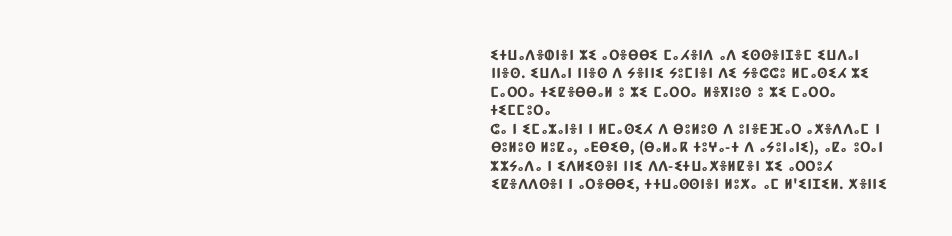ⵉⵜⵡⴰⴷⴻⵀⵏⴻⵏ ⵣⵉ ⴰⵔⴻⴱⴱⵉ ⵎⴰⵃⴻⵏⴷ ⴰⴷ ⵉⵙⵙⴻⵏⵊⴻⵎ ⵉⵡⴷⴰⵏ ⵏⵏⴻⵙ. ⵉⵡⴷⴰⵏ ⵏⵏⴻⵙ ⴷ ⵢⴻⵏⵏⵉ ⵢⵓⵎⵏⴻⵏ ⴷⵉ ⵢⴻⵛⵛⵓ ⵍⵎⴰⵙⵉⵃ ⵣⵉ ⵎⴰⵔⵔⴰ ⵜⵉⵇⴻⴱⴱⴰⵍ ⵓ ⵣⵉ ⵎⴰⵔⵔⴰ ⵍⴻⴳⵏⵓⵙ ⵓ ⵣⵉ ⵎⴰⵔⵔⴰ ⵜⵉⵎⵎⵓⵔⴰ
ⵛⴰ ⵏ ⵉⵎⴰⵣⴰⵏⴻⵏ ⵏ ⵍⵎⴰⵙⵉⵃ ⴷ ⴱⵓⵍⵓⵙ ⴷ ⵓⵏⴻⴹⴼⴰⵔ ⴰⵅⴻⴷⴷⴰⵎ ⵏ ⴱⵓⵍⵓⵙ ⵍⵓⵇⴰ, ⴰⴹⴱⵉⴱ, (ⴱⴰⵍⴰⴽ ⵜⵓⵖⴰ-ⵜ ⴷ ⴰⵢⵓⵏⴰⵏⵉ), ⴰⵇⴰ ⵓⵔⴰⵏ ⵣⵣⵢⴰⴷⴰ ⵏ ⵉⴷⵍⵉⵙⴻⵏ ⵏⵏⵉ ⴷⴷ-ⵉⵜⵡⴰⵅⴻⵍⵇⴻⵏ ⵣⵉ ⴰⵔⵔⵓⵃ ⵉⵇⴻⴷⴷⵙⴻⵏ ⵏ ⴰⵔⴻⴱⴱⵉ, ⵜⵜⵡⴰⵙⵙⵏⴻⵏ ⵍⵓⵅⴰ ⴰⵎ ⵍ'ⵉⵏⵊⵉⵍ. ⵅⴻⵏⵏⵉ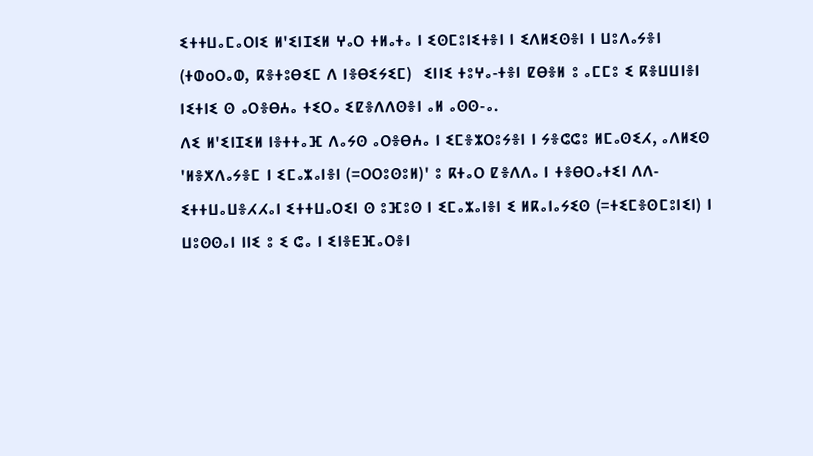ⵉⵜⵜⵡⴰⵎⴰⵔⵏⵉ ⵍ'ⵉⵏⵊⵉⵍ ⵖⴰⵔ ⵜⵍⴰⵜⴰ ⵏ ⵉⵙⵎⵓⵏⵉⵜⴻⵏ ⵏ ⵉⴷⵍⵉⵙⴻⵏ ⵏ ⵡⵓⴷⴰⵢⴻⵏ (ⵜⵀoⵔⴰⵀ, ⴽⴻⵜⵓⴱⵉⵎ ⴷ ⵏⴻⴱⵉⵢⵉⵎ)  ⵉⵏⵏⵉ ⵜⵓⵖⴰ-ⵜⴻⵏ ⵇⴱⴻⵍ ⵓ ⴰⵎⵎⵓ ⵉ ⴽⴻⵡⵡⵏⴻⵏ ⵏⵉⵜⵏⵉ ⵙ ⴰⵔⴻⴱⵄⴰ ⵜⵉⵔⴰ ⵉⵇⴻⴷⴷⵙⴻⵏ ⴰⵍ ⴰⵙⵙ-ⴰ.
ⴷⵉ ⵍ'ⵉⵏⵊⵉⵍ ⵏⴻⵜⵜⴰⴼ ⴷⴰⵢⵙ ⴰⵔⴻⴱⵄⴰ ⵏ ⵉⵎⴻⵣⵔⵓⵢⴻⵏ ⵏ ⵢⴻⵛⵛⵓ ⵍⵎⴰⵙⵉⵃ, ⴰⴷⵍⵉⵙ 'ⵍⴻⵅⴷⴰⵢⴻⵎ ⵏ ⵉⵎⴰⵣⴰⵏⴻⵏ (=ⵔⵔⵓⵙⵓⵍ)' ⵓ ⴽⵜⴰⵔ ⵇⴻⴷⴷⴰ ⵏ ⵜⴻⴱⵔⴰⵜⵉⵏ ⴷⴷ-ⵉⵜⵜⵡⴰⵡⴻⵃⵃⴰⵏ ⵉⵜⵜⵡⴰⵔⵉⵏ ⵙ ⵓⴼⵓⵙ ⵏ ⵉⵎⴰⵣⴰⵏⴻⵏ ⵉ ⵍⴽⴰⵏⴰⵢⵉⵙ (=ⵜⵉⵎⴻⵙⵎⵓⵏⵉⵏ) ⵏ ⵡⵓⵙⵙⴰⵏ ⵏⵏⵉ ⵓ ⵉ ⵛⴰ ⵏ ⵉⵏⴻⴹⴼⴰⵔⴻⵏ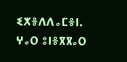ⵉⵅⴻⴷⴷⴰⵎⴻⵏ. ⵖⴰⵔ ⵓⵏⴻⴳⴳⴰⵔ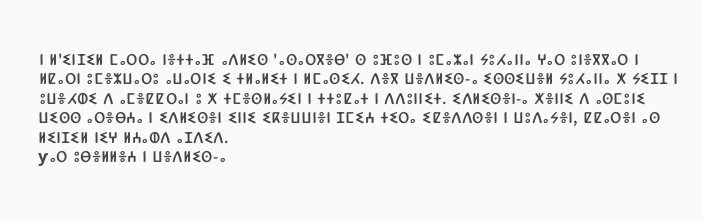ⵏ ⵍ'ⵉⵏⵊⵉⵍ ⵎⴰⵔⵔⴰ ⵏⴻⵜⵜⴰⴼ ⴰⴷⵍⵉⵙ 'ⴰⵙⴰⵔⴳⴻⴱ' ⵙ ⵓⴼⵓⵙ ⵏ ⵓⵎⴰⵣⴰⵏ ⵢⵓⵃⴰⵏⵏⴰ ⵖⴰⵔ ⵓⵏⴻⴳⴳⴰⵔ ⵏ ⵍⵇⴰⵔⵏ ⵓⵎⴻⵣⵡⴰⵔⵓ ⴰⵡⴰⵔⵏⵉ ⵉ ⵜⵍⴰⵍⵉⵜ ⵏ ⵍⵎⴰⵙⵉⵃ. ⴷⴻⴳ ⵡⴻⴷⵍⵉⵙ-ⴰ ⵉⵙⵙⵉⵡⴻⵍ ⵢⵓⵃⴰⵏⵏⴰ ⵅ ⵢⵉⵊⵊ ⵏ ⵓⵡⴻⵃⵀⵉ ⴷ ⴰⵎⴻⵇⵇⵔⴰⵏ ⵓ ⵅ ⵜⵎⴻⵙⵍⴰⵢⵉⵏ ⵏ ⵜⵜⵓⵇⴰⵜ ⵏ ⴷⴷⵓⵏⵏⵉⵜ. ⵉⴷⵍⵉⵙⴻⵏ-ⴰ ⵅⴻⵏⵏⵉ ⴷ ⴰⵙⵎⵓⵏⵉ ⵡⵉⵙⵙ ⴰⵔⴻⴱⵄⴰ ⵏ ⵉⴷⵍⵉⵙⴻⵏ ⵉⵏⵏⵉ ⵉⴽⴻⵡⵡⵏⴻⵏ ⵊⵎⵉⵄ ⵜⵉⵔⴰ ⵉⵇⴻⴷⴷⵙⴻⵏ ⵏ ⵡⵓⴷⴰⵢⴻⵏ, ⵇⵇⴰⵔⴻⵏ ⴰⵙ ⵍⵉⵏⵊⵉⵍ ⵏⵉⵖ ⵍⵄⴰⵀⴷ ⴰⵊⴷⵉⴷ.
ƴⴰⵔ ⵓⴱⴻⵍⵍⴻⵄ ⵏ ⵡⴻⴷⵍⵉⵙ-ⴰ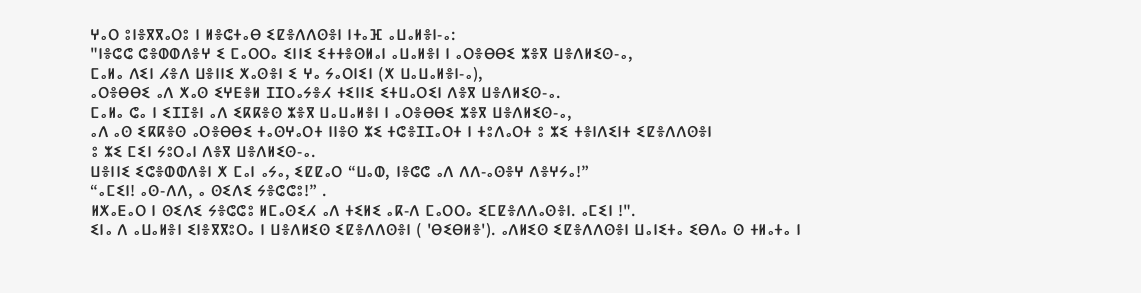ⵖⴰⵔ ⵓⵏⴻⴳⴳⴰⵔⵓ ⵏ ⵍⴻⵛⵜⴰⴱ ⵉⵇⴻⴷⴷⵙⴻⵏ ⵏⵜⴰⴼ ⴰⵡⴰⵍⴻⵏ-ⴰ:
"ⵏⴻⵛⵛ ⵛⴻⵀⵀⴷⴻⵖ ⵉ ⵎⴰⵔⵔⴰ ⵉⵏⵏⵉ ⵉⵜⵜⴻⵙⵍⴰⵏ ⴰⵡⴰⵍⴻⵏ ⵏ ⴰⵔⴻⴱⴱⵉ ⵣⴻⴳ ⵡⴻⴷⵍⵉⵙ-ⴰ,
ⵎⴰⵍⴰ ⴷⵉⵏ ⵃⴻⴷ ⵡⴻⵏⵏⵉ ⵅⴰⵙⴻⵏ ⵉ ⵖⴰ ⵢⴰⵔⵏⵉⵏ (ⵅ ⵡⴰⵡⴰⵍⴻⵏ-ⴰ),
ⴰⵔⴻⴱⴱⵉ ⴰⴷ ⵅⴰⵙ ⵉⵖⴹⴻⵍ ⵊⵊⵔⴰⵢⴻⵃ ⵜⵉⵏⵏⵉ ⵉⵜⵡⴰⵔⵉⵏ ⴷⴻⴳ ⵡⴻⴷⵍⵉⵙ-ⴰ.
ⵎⴰⵍⴰ ⵛⴰ ⵏ ⵉⵊⵊⴻⵏ ⴰⴷ ⵉⴽⴽⴻⵙ ⵣⴻⴳ ⵡⴰⵡⴰⵍⴻⵏ ⵏ ⴰⵔⴻⴱⴱⵉ ⵣⴻⴳ ⵡⴻⴷⵍⵉⵙ-ⴰ,
ⴰⴷ ⴰⵙ ⵉⴽⴽⴻⵙ ⴰⵔⴻⴱⴱⵉ ⵜⴰⵙⵖⴰⵔⵜ ⵏⵏⴻⵙ ⵣⵉ ⵜⵛⴻⵊⵊⴰⵔⵜ ⵏ ⵜⵓⴷⴰⵔⵜ ⵓ ⵣⵉ ⵜⴻⵏⴷⵉⵏⵜ ⵉⵇⴻⴷⴷⵙⴻⵏ
ⵓ ⵣⵉ ⵎⵉⵏ ⵢⵓⵔⴰⵏ ⴷⴻⴳ ⵡⴻⴷⵍⵉⵙ-ⴰ.
ⵡⴻⵏⵏⵉ ⵉⵛⴻⵀⵀⴷⴻⵏ ⵅ ⵎⴰⵏ ⴰⵢⴰ, ⵉⵇⵇⴰⵔ “ⵡⴰⵀ, ⵏⴻⵛⵛ ⴰⴷ ⴷⴷ-ⴰⵙⴻⵖ ⴷⴻⵖⵢⴰ!”
“ⴰⵎⵉⵏ! ⴰⵙ-ⴷⴷ, ⴰ ⵙⵉⴷⵉ ⵢⴻⵛⵛⵓ!” .
ⵍⵅⴰⴹⴰⵔ ⵏ ⵙⵉⴷⵉ ⵢⴻⵛⵛⵓ ⵍⵎⴰⵙⵉⵃ ⴰⴷ ⵜⵉⵍⵉ ⴰⴽ-ⴷ ⵎⴰⵔⵔⴰ ⵉⵎⵇⴻⴷⴷⴰⵙⴻⵏ. ⴰⵎⵉⵏ !".
ⵉⵏⴰ ⴷ ⴰⵡⴰⵍⴻⵏ ⵉⵏⴻⴳⴳⵓⵔⴰ ⵏ ⵡⴻⴷⵍⵉⵙ ⵉⵇⴻⴷⴷⵙⴻⵏ ( 'ⴱⵉⴱⵍⴻ'). ⴰⴷⵍⵉⵙ ⵉⵇⴻⴷⴷⵙⴻⵏ ⵡⴰⵏⵉⵜⴰ ⵉⴱⴷⴰ ⵙ ⵜⵍⴰⵜⴰ ⵏ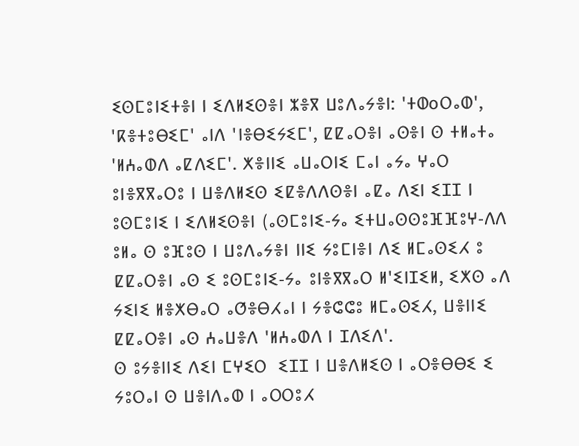ⵉⵙⵎⵓⵏⵉⵜⴻⵏ ⵏ ⵉⴷⵍⵉⵙⴻⵏ ⵣⴻⴳ ⵡⵓⴷⴰⵢⴻⵏ: 'ⵜⵀoⵔⴰⵀ', 'ⴽⴻⵜⵓⴱⵉⵎ' ⴰⵏⴷ 'ⵏⴻⴱⵉⵢⵉⵎ', ⵇⵇⴰⵔⴻⵏ ⴰⵙⴻⵏ ⵙ ⵜⵍⴰⵜⴰ 'ⵍⵄⴰⵀⴷ ⴰⵇⴷⵉⵎ'. ⵅⴻⵏⵏⵉ ⴰⵡⴰⵔⵏⵉ ⵎⴰⵏ ⴰⵢⴰ ⵖⴰⵔ ⵓⵏⴻⴳⴳⴰⵔⵓ ⵏ ⵡⴻⴷⵍⵉⵙ ⵉⵇⴻⴷⴷⵙⴻⵏ ⴰⵇⴰ ⴷⵉⵏ ⵉⵊⵊ ⵏ ⵓⵙⵎⵓⵏⵉ ⵏ ⵉⴷⵍⵉⵙⴻⵏ (ⴰⵙⵎⵓⵏⵉ-ⵢⴰ ⵉⵜⵡⴰⵙⵙⵓⴼⴼⵓⵖ-ⴷⴷ ⵓⵍⴰ ⵙ ⵓⴼⵓⵙ ⵏ ⵡⵓⴷⴰⵢⴻⵏ ⵏⵏⵉ ⵢⵓⵎⵏⴻⵏ ⴷⵉ ⵍⵎⴰⵙⵉⵃ ⵓ ⵇⵇⴰⵔⴻⵏ ⴰⵙ ⵉ ⵓⵙⵎⵓⵏⵉ-ⵢⴰ ⵓⵏⴻⴳⴳⴰⵔ ⵍ'ⵉⵏⵊⵉⵍ, ⵉⵅⵙ ⴰⴷ ⵢⵉⵏⵉ ⵍⴻⵅⴱⴰⵔ ⴰⵚⴻⴱⵃⴰⵏ ⵏ ⵢⴻⵛⵛⵓ ⵍⵎⴰⵙⵉⵃ, ⵡⴻⵏⵏⵉ ⵇⵇⴰⵔⴻⵏ ⴰⵙ ⵄⴰⵡⴻⴷ 'ⵍⵄⴰⵀⴷ ⵏ ⵊⴷⵉⴷ'.
ⵙ ⵓⵢⴻⵏⵏⵉ ⴷⵉⵏ ⵎⵖⵉⵔ  ⵉⵊⵊ ⵏ ⵡⴻⴷⵍⵉⵙ ⵏ ⴰⵔⴻⴱⴱⵉ ⵉ ⵢⵓⵔⴰⵏ ⵙ ⵡⴻⵏⴷⴰⵀ ⵏ ⴰⵔⵔⵓⵃ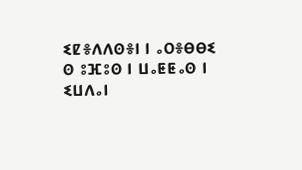ⵉⵇⴻⴷⴷⵙⴻⵏ ⵏ ⴰⵔⴻⴱⴱⵉ ⵙ ⵓⴼⵓⵙ ⵏ ⵡⴰⵟⵟⴰⵙ ⵏ ⵉⵡⴷⴰⵏ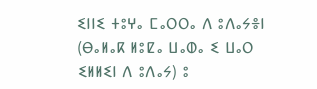ⵉⵏⵏⵉ ⵜⵓⵖⴰ ⵎⴰⵔⵔⴰ ⴷ ⵓⴷⴰⵢⴻⵏ (ⴱⴰⵍⴰⴽ ⵍⵓⵇⴰ ⵡⴰⵀⴰ ⵉ ⵡⴰⵔ ⵉⵍⵍⵉⵏ ⴷ ⵓⴷⴰⵢ) ⵓ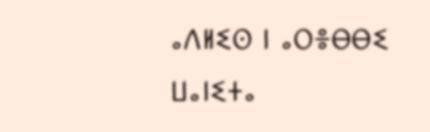ⴰⴷⵍⵉⵙ ⵏ ⴰⵔⴻⴱⴱⵉ ⵡⴰⵏⵉⵜⴰ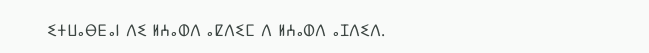ⵉⵜⵡⴰⴱⴹⴰⵏ ⴷⵉ ⵍⵄⴰⵀⴷ ⴰⵇⴷⵉⵎ ⴷ ⵍⵄⴰⵀⴷ ⴰⵊⴷⵉⴷ.